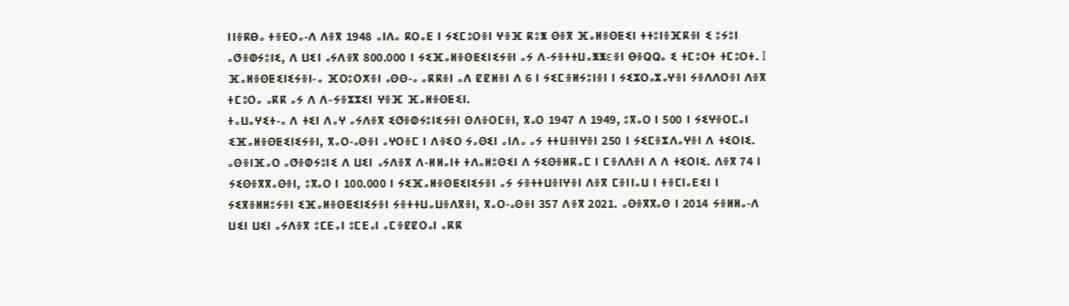ⵏⵏⴻⴽⴱⴰ ⵜⴻⴹⵔⴰ-ⴷ ⴷⴻⴳ 1948 ⴰⵏⴷⴰ ⴽⵔⴰⴹ ⵏ ⵢⵉⵎⵓⵔⴻⵏ ⵖⴻⴼ ⴽⵓⵥ ⵙⴻⴳ ⴼⴰⵍⴻⵙⵟⵉⵏ ⵜⵜⵓⵏⴻⴼⴽⴻⵏ ⵉ ⵓⵢⵓⵏ ⴰⵚⴻⵀⵢⵓⵏⵉ, ⴷ ⵡⵉⵏ ⴰⵢⴷⴻⴳ 800.000 ⵏ ⵢⵉⴼⴰⵍⴻⵙⵟⵉⵏⵉⵢⴻⵏ ⴰⵢ ⴷ-ⵢⴻⵜⵜⵡⴰⵥⵥɛⴻⵏ ⴱⴻⵕⵕⴰ ⵉ ⵜⵎⵓⵔⵜ ⵜⵎⵓⵔⵜ. I ⴼⴰⵍⴻⵙⵟⵉⵏⵉⵢⴻⵏ-ⴰ ⴼⵔⵓⵔⵅⴻⵏ ⴰⵙⵙ-ⴰ ⴰⴽⴽⴻⵏ ⴰⴷ ⵇⵇⵍⴻⵏ ⴷ 6 ⵏ ⵢⵉⵎⴻⵍⵢⵓⵏⴻⵏ ⵏ ⵢⵉⵣⵔⴰⵣⴰⵖⴻⵏ ⵢⴻⴷⴷⵔⴻⵏ ⴷⴻⴳ ⵜⵎⵓⵔⴰ ⴰⴽⴽ ⴰⵢ ⴷ ⴷ-ⵢⴻⵣⵣⵉⵏ ⵖⴻⴼ ⴼⴰⵍⴻⵙⵟⵉⵏ.
ⵜⴰⵡⴰⵖⵉⵜ-ⴰ ⴷ ⵜⵉⵏ ⴷⴰⵖ ⴰⵢⴷⴻⴳ ⵉⵚⴻⵀⵢⵓⵏⵉⵢⴻⵏ ⵙⴷⴻⵔⵎⴻⵏ, ⴳⴰⵔ 1947 ⴷ 1949, ⵓⴳⴰⵔ ⵏ 500 ⵏ ⵢⵉⵖⴻⵔⵎⴰⵏ ⵉⴼⴰⵍⴻⵙⵟⵉⵏⵉⵢⴻⵏ, ⴳⴰⵔ-ⴰⵙⴻⵏ ⴰⵖⵔⴻⵎ ⵏ ⴷⴻⵉⵔ ⵢⴰⵙⵉⵏ ⴰⵏⴷⴰ ⴰⵢ ⵜⵜⵡⴻⵏⵖⴻⵏ 250 ⵏ ⵢⵉⵎⴻⵣⴷⴰⵖⴻⵏ ⴷ ⵜⵉⵔⵏⵉ.
ⴰⵙⴻⵏⴼⴰⵔ ⴰⵚⴻⵀⵢⵓⵏⵉ ⴷ ⵡⵉⵏ ⴰⵢⴷⴻⴳ ⴷ-ⵍⵍⴰⵏⵜ ⵜⴷⴰⵍⵓⵙⵉⵏ ⴷ ⵢⵉⵙⴻⵍⴽⴰⵎ ⵏ ⵎⴻⴷⴷⴻⵏ ⴷ ⴷ ⵜⵉⵔⵏⵉ. ⴷⴻⴳ 74 ⵏ ⵢⵉⵙⴻⴳⴳⴰⵙⴻⵏ, ⵓⴳⴰⵔ ⵏ 100.000 ⵏ ⵢⵉⴼⴰⵍⴻⵙⵟⵉⵏⵉⵢⴻⵏ ⴰⵢ ⵢⴻⵜⵜⵡⴻⵏⵖⴻⵏ ⴷⴻⴳ ⵎⴻⵏⵏⴰⵡ ⵏ ⵜⴻⵎⵏⴰⴹⵉⵏ ⵏ ⵢⵉⴳⴻⵍⵍⵓⵢⴻⵏ ⵉⴼⴰⵍⴻⵙⵟⵉⵏⵉⵢⴻⵏ ⵢⴻⵜⵜⵡⴰⵡⴻⴷⴳⴻⵏ, ⴳⴰⵔ-ⴰⵙⴻⵏ 357 ⴷⴻⴳ 2021. ⴰⵙⴻⴳⴳⴰⵙ ⵏ 2014 ⵢⴻⵍⵍⴰ-ⴷ ⵡⵉⵏ ⵡⵉⵏ ⴰⵢⴷⴻⴳ ⵓⵎⴹⴰⵏ ⵓⵎⴹⴰⵏ ⴰⵎⴻⵇⵇⵔⴰⵏ ⴰⴽⴽ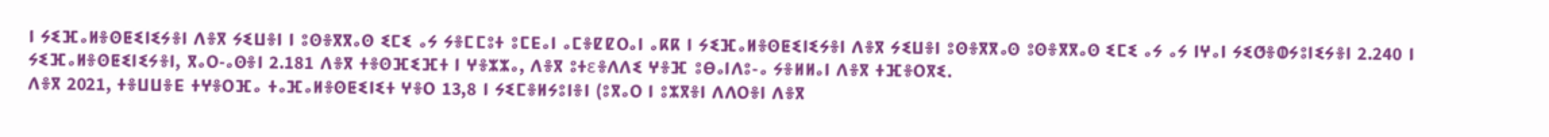ⵏ ⵢⵉⴼⴰⵍⴻⵙⵟⵉⵏⵉⵢⴻⵏ ⴷⴻⴳ ⵢⵉⵡⴻⵏ ⵏ ⵓⵙⴻⴳⴳⴰⵙ ⵉⵎⵉ ⴰⵢ ⵢⴻⵎⵎⵓⵜ ⵓⵎⴹⴰⵏ ⴰⵎⴻⵇⵇⵔⴰⵏ ⴰⴽⴽ ⵏ ⵢⵉⴼⴰⵍⴻⵙⵟⵉⵏⵉⵢⴻⵏ ⴷⴻⴳ ⵢⵉⵡⴻⵏ ⵓⵙⴻⴳⴳⴰⵙ ⵓⵙⴻⴳⴳⴰⵙ ⵉⵎⵉ ⴰⵢ ⴰⵢ ⵏⵖⴰⵏ ⵢⵉⵚⴻⵀⵢⵓⵏⵉⵢⴻⵏ 2.240 ⵏ ⵢⵉⴼⴰⵍⴻⵙⵟⵉⵏⵉⵢⴻⵏ, ⴳⴰⵔ-ⴰⵙⴻⵏ 2.181 ⴷⴻⴳ ⵜⴻⵙⴼⵉⴼⵜ ⵏ ⵖⴻⵣⵣⴰ, ⴷⴻⴳ ⵓⵜɛⴻⴷⴷⵉ ⵖⴻⴼ ⵓⴱⴰⵏⴷⵓ-ⴰ ⵢⴻⵍⵍⴰⵏ ⴷⴻⴳ ⵜⴼⴻⵔⴳⵉ.
ⴷⴻⴳ 2021, ⵜⴻⵡⵡⴻⴹ ⵜⵖⴻⵔⴼⴰ ⵜⴰⴼⴰⵍⴻⵙⵟⵉⵏⵉⵜ ⵖⴻⵔ 13,8 ⵏ ⵢⵉⵎⴻⵍⵢⵓⵏⴻⵏ (ⵓⴳⴰⵔ ⵏ ⵓⵣⴳⴻⵏ ⴷⴷⵔⴻⵏ ⴷⴻⴳ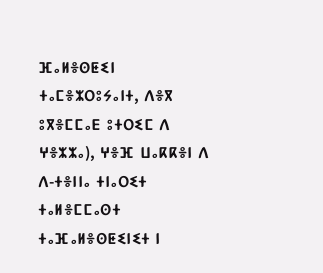ⴼⴰⵍⴻⵙⵟⵉⵏ ⵜⴰⵎⴻⵣⵔⵓⵢⴰⵏⵜ, ⴷⴻⴳ ⵓⴳⴻⵎⵎⴰⴹ ⵓⵜⵔⵉⵎ ⴷ ⵖⴻⵣⵣⴰ), ⵖⴻⴼ ⵡⴰⴽⴽⴻⵏ ⴷ ⴷ-ⵜⴻⵏⵏⴰ ⵜⵏⴰⵔⵉⵜ ⵜⴰⵍⴻⵎⵎⴰⵙⵜ ⵜⴰⴼⴰⵍⴻⵙⵟⵉⵏⵉⵜ ⵏ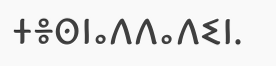ⵜⴻⵙⵏⴰⴷⴷⴰⴷⵉⵏ.